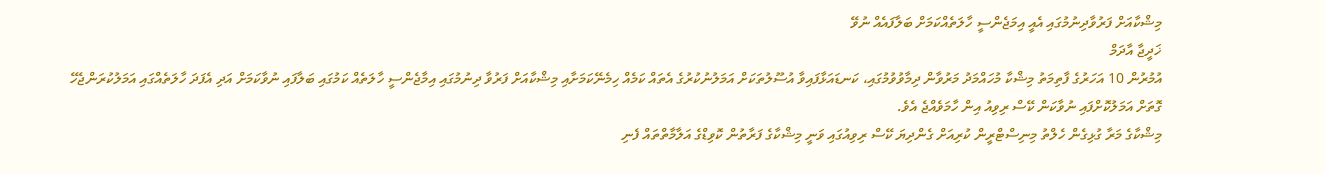މިޝްކާއަށް ފަރުވާދިނުމުގައި އެއީ އިމަޖެންސީ ހާލަތެއްކަމަށް ބަލާފައެއް ނުވޭ
ޚަދީޖާ އާދަމް
އުމުރުން 10 އަހަރުގެ ފާތިމަތު މިޝްކާ މުހައްމަދު މަރުވާން ދިމާވުވުމުގައި، ކަނޑައަޅާފައިވާ އުސޫލުތަކަށް އަމަލުނުކުރުގެ އެތައް ކަމެއް ހިމެނޭކަމަށާއި މިޝްކާއަށް ފަރުވާ ދިނުމުގައި އިމާޖެންސީ ހާލަތެއް ކަމުގައި ބަލާފައި ނުވާކަމަށް އަދި އެފަދަ ހާލަތެއްގައި އަމަލުކުރަންޖެހޭ ގޮތަށް އަމަލުކޮށްފައި ނުވާކަން ކޭސް ރިވިއު އިން ހާމަވެއްޖެ އެވެ.
މިޝްކާގެ މަރާ ގުޅިގެން ހެލްތު މިނިސްޓްރީން ކުރިއަށް ގެންދިޔަ ކޭސް ރިވިއުގައި ވަނީ މިޝްކާގެ ފަރާތުން ކޮވިޑްގެ އަލާމާތްތައް ފެނި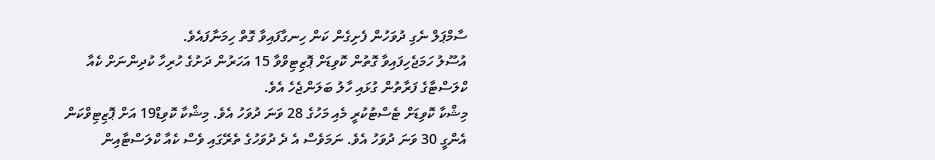ސާމްޕަލް ނެގި ދުވަހުން ފެށިގެން ކަން ހިނގާފައިވާ ގޮތް ހިމަނާފައެވެ.
އުސޫލު ހަމަޖެހިފައިވާ ގޮތުން ކޮވިޑަށް ޕޮޒިޓިވްވާ 15 އަހަރުން ދަށުގެ ހުރިހާ ކުދިންނަށް ކެއާ ކްލަސްޓާގެ ފަރާތުން ގުޅައި ހާލު ބަލަންޖެހެ އެވެ.
މިޝްކާ ކޮވިޑަށް ޓެސްޓުކުރީ މެއި މަހުގެ 28 ވަނަ ދުވަހު އެވެ. މިޝްކާ ކޮވިޑް19 އަށް ޕޮޒިޓިވްކަން އެންގީ 30 ވަނަ ދުވަހު އެވެ. ނަމަވެސް އެ ދެ ދުވަހުގެ ތެރޭގައި ވެސް ކެއާ ކްލަސްޓާއިން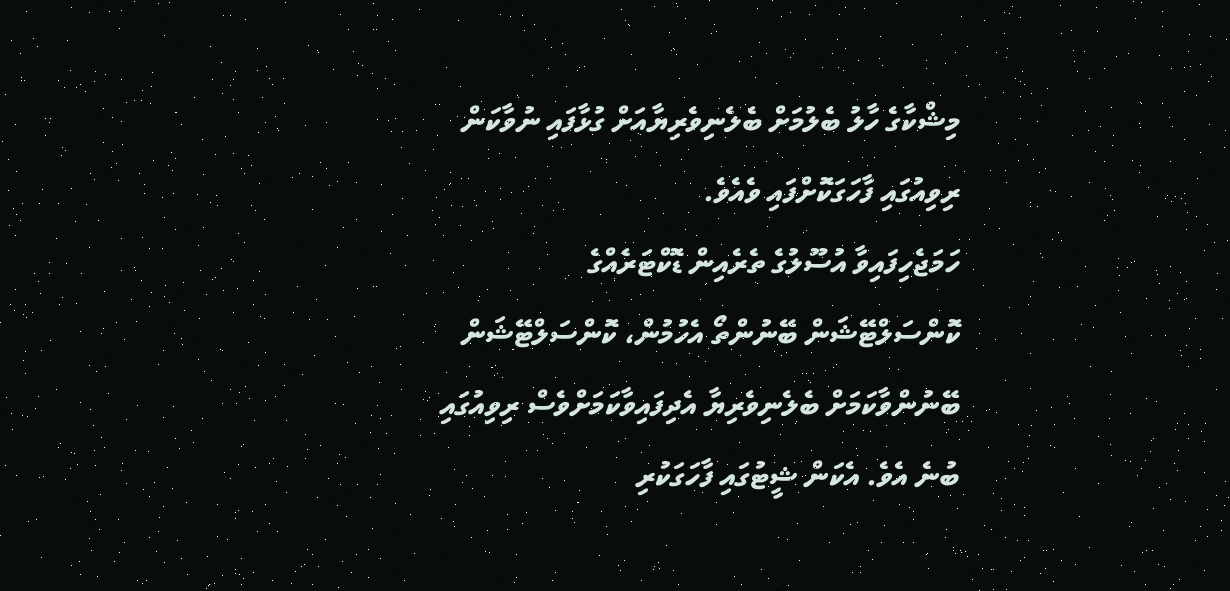މިޝްކާގެ ހާލު ބެލުމަށް ބެލެނިވެރިޔާއަށް ގުޅާފައި ނުވާކަން ރިވިއުގައި ފާހަގަކޮށްފައި ވެއެވެ.
ހަމަޖެހިފައިވާ އުސޫލުގެ ތެރެއިން ޑޮކްޓަރެއްގެ ކޮންސަލްޓޭޝަން ބޭނުންތޯ އެހުމުން، ކޮންސަލްޓޭޝަން ބޭނުންވާކަމަށް ބެލެނިވެރިޔާ އެދިފައިވާކަމަށްވެސް ރިވިއުގައި ބުނެ އެވެ. އެކަން ޝީޓުގައި ފާހަގަކުރި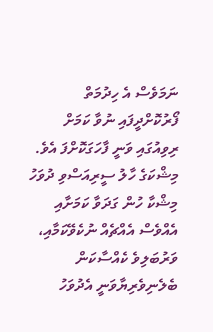ނަމަވެސް އެ ހިދުމަތް ފޯރުކޮށްދީފައި ނުވާ ކަމަށް ރިވިއުގައި ވަނީ ފާހަގަކޮށްފަ އެވެ.
މިޝްކަގެ ހާލު ސީރިއަސްވި ދުވަހު މިޝްކާ ހުން ގަދަވާ ކަމަށާއި އެއްވެސް އެއްޗެއް ނުކެވޭކަމާއި، ވަރުބަލިވެ ކެއްސާކަން ބެލެނިވެރިޔާވަނީ އެދުވަހު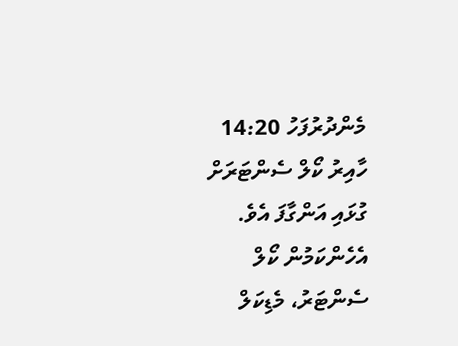މެންދުރުފަހު 14:20 ހާއިރު ކޯލް ސެންޓަރަށް ގުޅައި އަންގާފަ އެވެ. އެހެންކަމުން ކޯލް ސެންޓަރު، މެޑިކަލް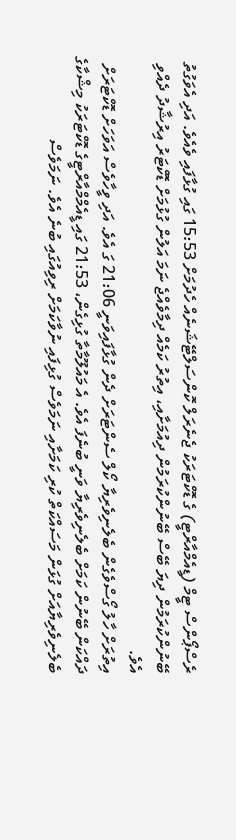ރެސްޕޯންސް ޓީމް (ޑީއެމްއާރްޓީ) ގެ ޑޮކްޓަރަކު ޖެނެރަލް ކޮންސަލްޓޭޝަނެއް ހެދުމަށް 15:53 ގައި ގުޅާފައި ވެއެވެ. އަދި އެވަގުތު ބޭނުންކުރަމުން ދިޔަ ބޭސް ބޭނުންކުރަމުން ދިއުމަށާއި، އިތުރު ކަމެއް ދިމާވެއްޖެ ނަމަ އަލުން ގުޅުމަށް ޑޮކްޓަރު އިރުޝާދު ދެއްވި އެވެ.
އިތުރަށް ހާލު ގޯސްވެގެން ބެލެނިވެރިޔާ ކޯލް ސެންޓަރަށް ދެން ގުޅާފައިވަނީ 21:06 ގަ އެވެ. އަދި ވީހާވެސް އަވަހަށް ޑޮކްޓަރަށް ދައްކަން ބޭނުން ކަމަށް ބެލެނިވެރިޔާ ވަނީ ބުނެފަ އެވެ. އެ މައުލޫމާތާ ގުޅިގެން، 21:53 ގައި ޑީއެމްމްއާރްޓީގެ ޑޮކްޓަރަކު މިޝްކާގެ ބެލެނިވެރިޔާއަށް ގުޅަން މަސައްކަތް ކުރި ކަމަށާއި ނަމަވެސް ގުޅިފައި ނުވާކަމަށް ރިވިއުގައި ބުނެ އެވެ. ނަމަވެސް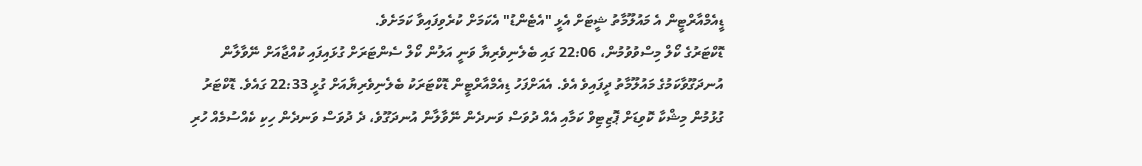ޑީއެމްއާރްޓީން އެ މައުލޫމާތު ޝީޓަށް އެޅީ "އެޓެންޑު" އެކަމަށް ކުރެވިފައިވާ ކަމަށެވެ.
ޑޮކްޓަރުގެ ކޯލް މިސްވުވުމުން، 22:06 ގައި ބެލެނިވެރިޔާ ވަނީ އަލުން ކޯލް ސެންޓަރަށް ގުޅައިފައި ކުއްޖާއަށް ނޭވާލާން އުނދަގޫވާކަމުގެ މައުލޫމާތު ދީފައިވެ އެވެ. އެއަށްފަހު ޑިއެމްއާރްޓީން ޑޮކްޓަރަކު ބެލެނިވެރިޔާއަށް ގުޅީ 22:33 ގައެވެ. ޑޮކްޓަރު ގުޅުމުން މިޝްކާ ކޮވިޑަށް ޕޮޒިޓިވް ކަމާއި އެއް ދުވަސް ވަނދެން ނޭވާލާން އުނދަގޫވެ، ދެ ދުވަސް ވަނދެން ހިކި ކެއްސުމެއް ހުރި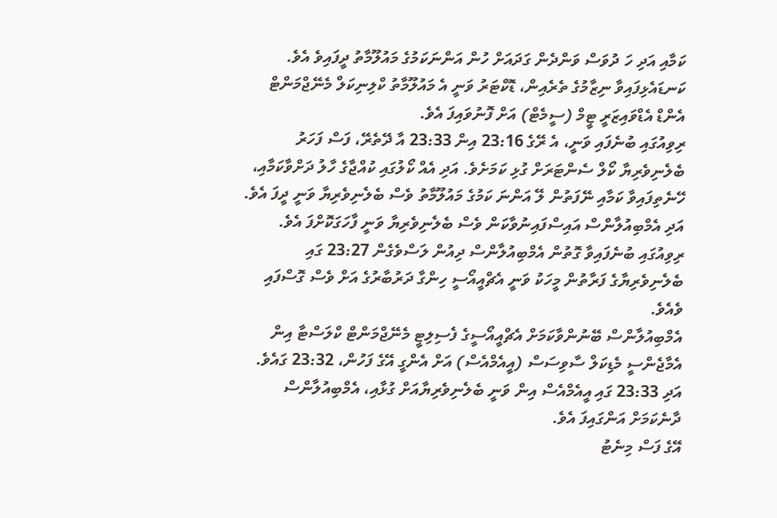ކަމާއި އަދި ހަ ދުވަސް ވަންދެން ގަދައަށް ހުން އަންނަކަމުގެ މައުލޫމާތު ދީފައިވެ އެވެ.
ކަނޑައެޅިފައިވާ ނިޒާމުގެ ތެރެއިން، ޑޮކްޓަރު ވަނީ އެ މައުލޫމާތު ކްލިނިކަލް މެނޭޖްމަންޓް އެންޑް އެޑްވައިޒަރީ ޓީމް (ސީމެޓް) އަށް ފޮނުވައިފަ އެވެ.
ރިވިއުގައި ބުނެފައި ވަނީ، އެ ރޭގެ 23:16 އިން 23:33 އާ ދޭތެރޭ، ފަސް ފަހަރު ބެލެނިވެރިޔާ ކޯލް ސެންޓަރަށް ގުޅި ކަމަށެވެ. އަދި އެއް ކޯލުގައި ކުއްޖާގެ ހާލު ދަށްވާކަމާއި، ހޭނެތިފައިވާ ކަމާއި ނޭފަތުން ލޭ އަންނަ ކަމުގެ މައުލޫމާތު ވެސް ބެލެނިވެރިޔާ ވަނީ ދީފަ އެވެ. އަދި އެމްބިއުލާންސް އައިސްފައިނުވާކަން ވެސް ބެލެނިވެރިޔާ ވަނީ ފާހަގަކޮށްފަ އެވެ.
ރިވިއުގައި ބުނެފައިވާ ގޮތުން އެމްބިއުލާންސް ދިއުން ލަސްވެގެން 23:27 ގައި ބެލެނިވެރިޔާގެ ފަރާތުން މީހަކު ވަނީ އެޗްއީއޯސީ ހިންގާ ދަރުބާރުގެ އަށް ވެސް ގޮސްފައި ވެއެވެ.
އެމްބިއުލާންސް ބޭނުންވާކަމަށް އެޗްއީއޯސީގެ ފެސިލިޓީ މެނޭޖްމަންޓް ކްލަސްޓާ އިން އެމާޖެންސީ މެޑިކަލް ސާވިސަސް (އީއެމްއެސް) އަށް އެންގީ އޭގެ ފަހުން، 23:32 ގައެވެ. އަދި 23:33 ގައި އީއެމްއެސް އިން ވަނީ ބެލެނިވެރިޔާއަށް ގުޅާއި، އެމްބިއުލާންސް ދާނެކަމަށް އަންގައިފަ އެވެ.
އޭގެ ފަސް މިނެޓު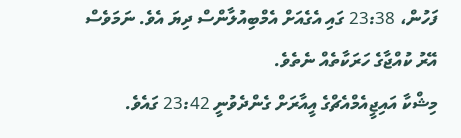ފަހުން، 23:38 ގައި އެގެއަށް އެމްބިއުލާންސް ދިޔަ އެވެ. ނަމަވެސް އޭރު ކުއްޖާގެ ހަރަކާތެއް ނެތެވެ.
މިޝްކާ އައިޖީއެމްއެޗްގެ އީއާރަށް ގެންދެވުނީ 23:42 ގައެވެ.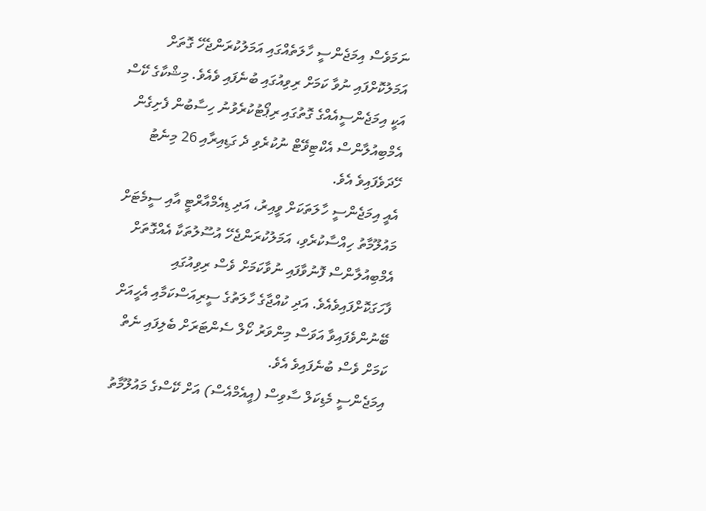ނަމަވެސް އިމަޖެންސީ ހާލަތެއްގައި އަމަލުކުރަންޖެހޭ ގޮތަށް އަމަލުކޮށްފައި ނުވާ ކަމަށް ރިވިއުގައި ބުނެފައި ވެއެވެ. މިޝްކާގެ ކޭސް އަކީ އިމަޖެންސީއެއްގެ ގޮތުގައި ރިޕޯޓުކުރެވުނު ހިސާބުން ފެށިގެން އެމްބިއުލާންސް އެކްޓިވޭޓް ނުކުރެވި ދެ ގަޑިއިރާއި 26 މިނެޓު ހޭދަވެފައިވެ އެވެ.
އެއީ އިމަޖެންސީ ހާލަތަކަށް ވީއިރު، އަދި ޑިއެމްއާރްޓީ އާއި ސީމެޓަށް މައުލޫމާތު ހިއްސާކުރެވި، އަމަލުކުރަންޖެހޭ އުސޫލުތަކާ އެއްގޮތަށް އެމްބިއުލާންސް ފޮނުވާފައި ނުވާކަމަށް ވެސް ރިވިއުގައި ފާހަގަކޮށްފައިވެއެވެ. އަދި ކުއްޖާގެ ހާލަތުގެ ސީރިއަސްކަމާއި އެހީއަށް ބޭނުންވެފައިވާ އަވަސް މިންވަރު ކޯލް ސެންޓަރަށް ބެލިފައި ނެތް ކަމަށް ވެސް ބުނެފައިވެ އެވެ.
އިމަޖެންސީ މެޑިކަލް ސާވިސް (އީއެމްއެސް) އަށް ކޭސްގެ މައުލޫމާތު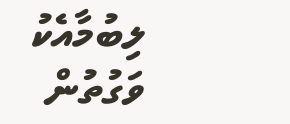ލިބުމާއެކު ވަގުތުން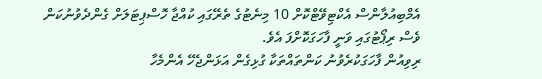އެމްބިއުލާންސް އެކްޓިވޭޓްކޮށް 10 މިނެޓުގެ ތެރޭގައި ކުއްޖާ ހޮސްޕިޓަލަށް ގެންދެވުނުކަން ވެސް ރިޕޯޓުގައި ވަނީ ފާހަގަކޮށްފަ އެވެ.
ރިވިއުން ފާހަގަކުރެވުނު ކަންތައްތަކާ ގުޅިގެން އަޅަންޖެހޭ އެންމެހާ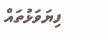ފިޔަވަޅުތައް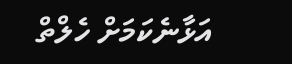އަޅާނެކަމަށް ހެލްތް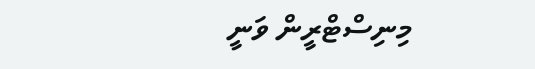މިނިސްޓްރީން ވަނީ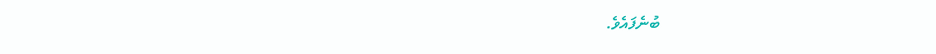ބުނެފައެވެ.